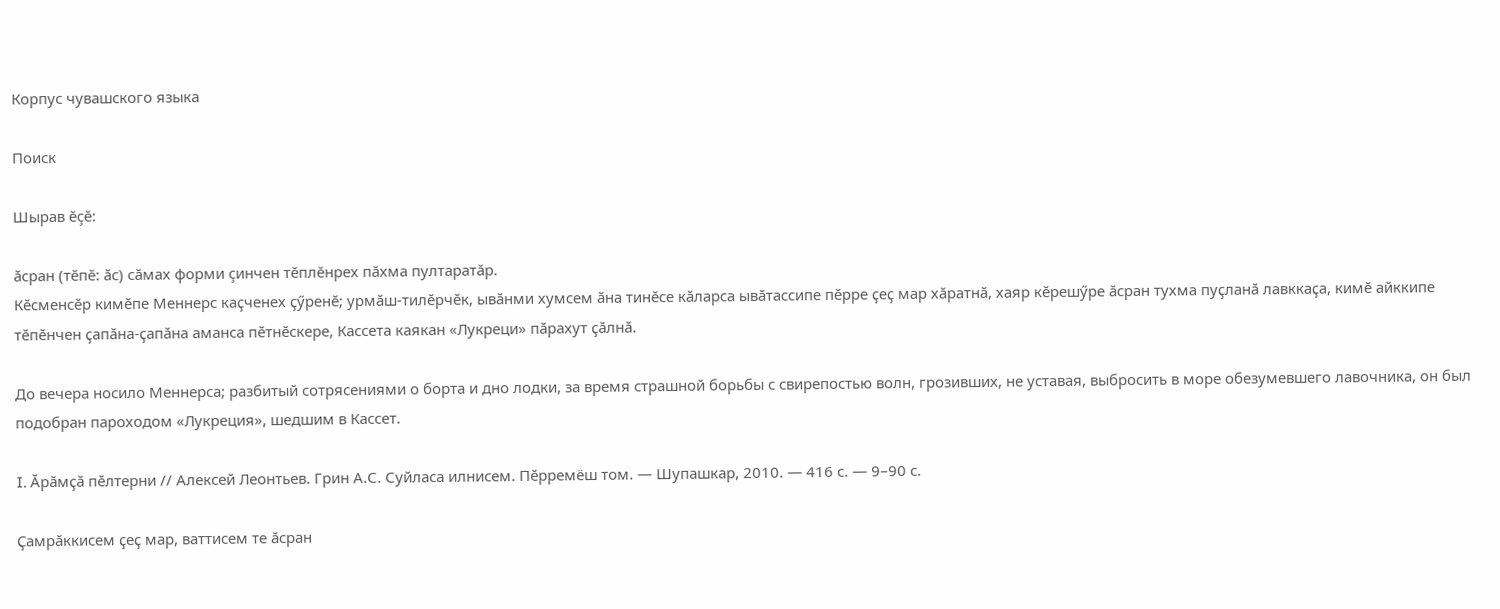Корпус чувашского языка

Поиск

Шырав ĕçĕ:

ӑсран (тĕпĕ: ӑс) сăмах форми çинчен тĕплĕнрех пăхма пултаратăр.
Кӗсменсӗр кимӗпе Меннерс каҫченех ҫӳренӗ; урмӑш-тилӗрчӗк, ывӑнми хумсем ӑна тинӗсе кӑларса ывӑтассипе пӗрре ҫеҫ мар хӑратнӑ, хаяр кӗрешӳре ӑсран тухма пуҫланӑ лавккаҫа, кимӗ айккипе тӗпӗнчен ҫапӑна-ҫапӑна аманса пӗтнӗскере, Кассета каякан «Лукреци» пӑрахут ҫӑлнӑ.

До вечера носило Меннерса; разбитый сотрясениями о борта и дно лодки, за время страшной борьбы с свирепостью волн, грозивших, не уставая, выбросить в море обезумевшего лавочника, он был подобран пароходом «Лукреция», шедшим в Кассет.

I. Ӑрӑмҫӑ пӗлтерни // Алексей Леонтьев. Грин А.С. Суйласа илнисем. Пӗрремёш том. — Шупашкар, 2010. — 416 с. — 9–90 с.

Ҫамрӑккисем ҫеҫ мар, ваттисем те ӑсран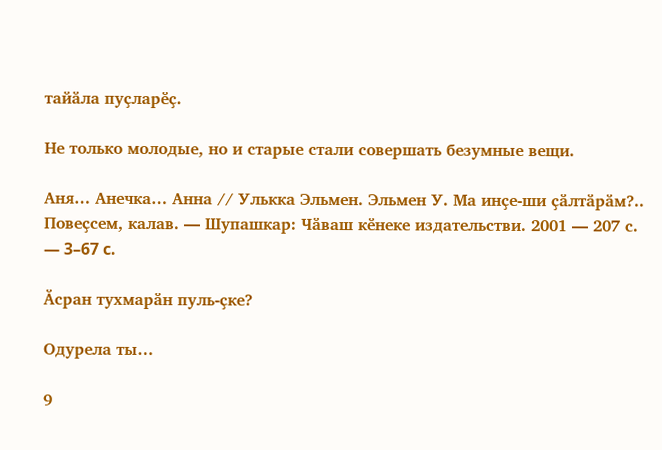тайӑла пуҫларӗҫ.

Не только молодые, но и старые стали совершать безумные вещи.

Аня… Анечка… Анна // Улькка Эльмен. Эльмен У. Ма инҫе-ши ҫӑлтӑрӑм?.. Повеҫсем, калав. — Шупашкар: Чӑваш кӗнеке издательстви. 2001 — 207 с. — 3–67 c.

Ӑсран тухмарӑн пуль-ҫке?

Одурела ты…

9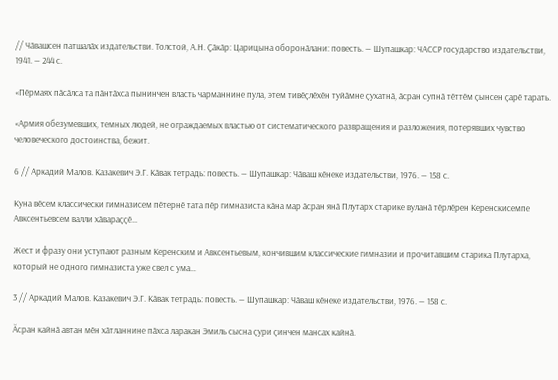// Чӑвашсен патшалӑх издательстви. Толстой, А.Н. Ҫӑкӑр: Царицына оборонӑлани: повесть. — Шупашкар: ЧАССР государство издательстви, 1941. — 244 с.

«Пӗрмаях пӑсӑлса та пӑнтӑхса пынинчен власть чарманнине пула, этем тивӗҫлӗхӗн туйӑмне ҫухатнӑ, ӑсран супнӑ тӗттӗм ҫынсен ҫарӗ тарать.

«Армия обезумевших, темных людей, не ограждаемых властью от систематического развращения и разложения, потерявших чувство человеческого достоинства, бежит.

6 // Аркадий Малов. Казакевич Э.Г. Кӑвак тетрадь: повесть. — Шупашкар: Чӑваш кӗнеке издательстви, 1976. — 158 с.

Куна вӗсем классически гимназисем пӗтернӗ тата пӗр гимназиста кӑна мар ӑсран янӑ Плутарх старике вуланӑ тӗрлӗрен Керенскисемпе Авксентьевсем валли хӑвараҫҫӗ…

Жест и фразу они уступают разным Керенским и Авксентьевым, кончившим классические гимназии и прочитавшим старика Плутарха, который не одного гимназиста уже свел с ума…

3 // Аркадий Малов. Казакевич Э.Г. Кӑвак тетрадь: повесть. — Шупашкар: Чӑваш кӗнеке издательстви, 1976. — 158 с.

Ӑсран кайнӑ автан мӗн хӑтланнине пӑхса ларакан Эмиль сысна ҫури ҫинчен мансах кайнӑ.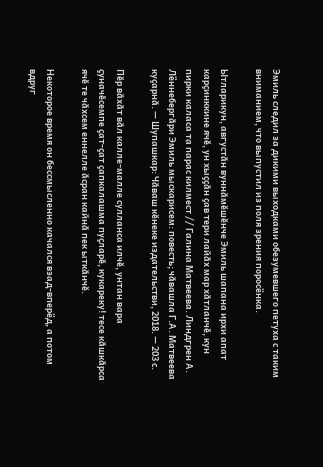Эмиль следил за дикими выходками обезумевшего петуха с таким вниманием, что выпустил из поля зрения поросёнка.

Ытларикун, августӑн вуннӑмӗшӗнче Эмиль шапана ирхи апат карҫинккине ячӗ, ун хыҫҫӑн ҫав тери лайӑх мар хӑтланчӗ, кун пирки каласа та парас килмест // Галина Матвеева. Линдгрен А. Лённебергӑри Эмиль мыскарисем: повесть; чӑвашла Г.А. Матвеева куҫарнӑ. — Шупашкар: Чӑваш кӗнеке издательстви, 2018. — 203 с.

Пӗр вӑхӑт вӑл калле-малле сулланса илчӗ, унтан вара ҫуначӗсемпе ҫат-ҫат ҫапкалашма пуҫларӗ, кукареку! тесе кӑшкӑрса ячӗ те чӑхсем еннелле ӑсран кайнӑ пек ыткӑнчӗ.

Некоторое время он бессмысленно качался взад-вперёд, а потом вдруг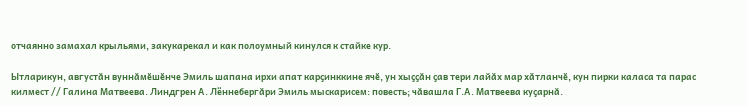отчаянно замахал крыльями, закукарекал и как полоумный кинулся к стайке кур.

Ытларикун, августӑн вуннӑмӗшӗнче Эмиль шапана ирхи апат карҫинккине ячӗ, ун хыҫҫӑн ҫав тери лайӑх мар хӑтланчӗ, кун пирки каласа та парас килмест // Галина Матвеева. Линдгрен А. Лённебергӑри Эмиль мыскарисем: повесть; чӑвашла Г.А. Матвеева куҫарнӑ.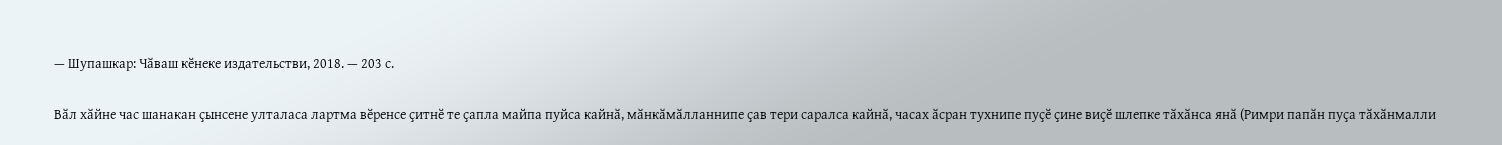— Шупашкар: Чӑваш кӗнеке издательстви, 2018. — 203 с.

Вӑл хӑйне час шанакан ҫынсене улталаса лартма вӗренсе ҫитнӗ те ҫапла майпа пуйса кайнӑ, мӑнкӑмӑлланнипе ҫав тери саралса кайнӑ, часах ӑсран тухнипе пуҫӗ ҫине виҫӗ шлепке тӑхӑнса янӑ (Римри папӑн пуҫа тӑхӑнмалли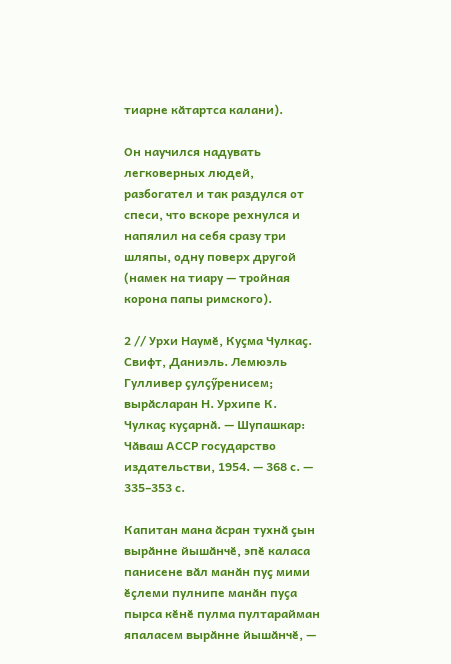тиарне кӑтартса калани).

Он научился надувать легковерных людей, разбогател и так раздулся от спеси, что вскоре рехнулся и напялил на себя сразу три шляпы, одну поверх другой (намек на тиару — тройная корона папы римского).

2 // Урхи Наумӗ, Куҫма Чулкаҫ. Свифт, Даниэль. Лемюэль Гулливер ҫулҫӳренисем; вырӑсларан Н. Урхипе К. Чулкаҫ куҫарнӑ. — Шупашкар: Чӑваш АССР государство издательстви, 1954. — 368 с. — 335–353 с.

Капитан мана ӑсран тухнӑ ҫын вырӑнне йышӑнчӗ, эпӗ каласа панисене вӑл манӑн пуҫ мими ӗҫлеми пулнипе манӑн пуҫа пырса кӗнӗ пулма пултарайман япаласем вырӑнне йышӑнчӗ, —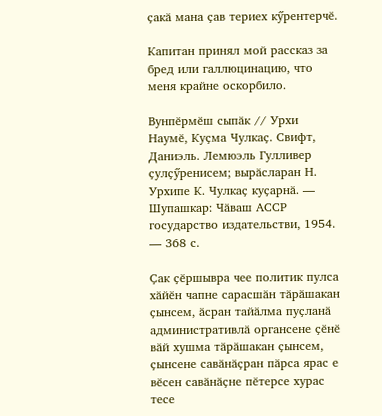ҫакӑ мана ҫав териех кӳрентерчӗ.

Капитан принял мой рассказ за бред или галлюцинацию, что меня крайне оскорбило.

Вунпӗрмӗш сыпӑк // Урхи Наумӗ, Куҫма Чулкаҫ. Свифт, Даниэль. Лемюэль Гулливер ҫулҫӳренисем; вырӑсларан Н. Урхипе К. Чулкаҫ куҫарнӑ. — Шупашкар: Чӑваш АССР государство издательстви, 1954. — 368 с.

Ҫак ҫӗршывра чее политик пулса хӑйӗн чапне сарасшӑн тӑрӑшакан ҫынсем, ӑсран тайӑлма пуҫланӑ административлӑ органсене ҫӗнӗ вӑй хушма тӑрӑшакан ҫынсем, ҫынсене савӑнӑҫран пӑрса ярас е вӗсен савӑнӑҫне пӗтерсе хурас тесе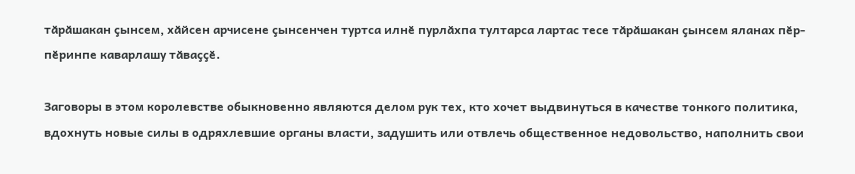тӑрӑшакан ҫынсем, хӑйсен арчисене ҫынсенчен туртса илнӗ пурлӑхпа тултарса лартас тесе тӑрӑшакан ҫынсем яланах пӗр-пӗринпе каварлашу тӑваҫҫӗ.

Заговоры в этом королевстве обыкновенно являются делом рук тех, кто хочет выдвинуться в качестве тонкого политика, вдохнуть новые силы в одряхлевшие органы власти, задушить или отвлечь общественное недовольство, наполнить свои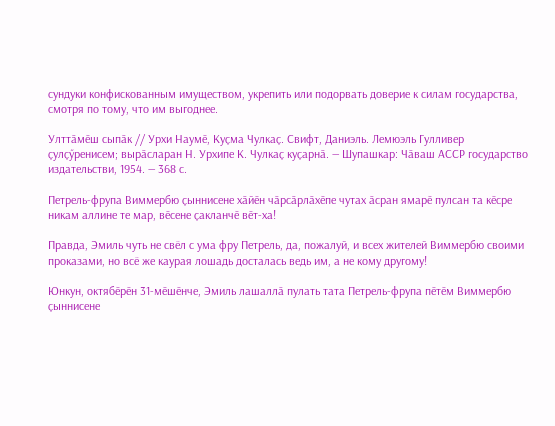сундуки конфискованным имуществом, укрепить или подорвать доверие к силам государства, смотря по тому, что им выгоднее.

Улттӑмӗш сыпӑк // Урхи Наумӗ, Куҫма Чулкаҫ. Свифт, Даниэль. Лемюэль Гулливер ҫулҫӳренисем; вырӑсларан Н. Урхипе К. Чулкаҫ куҫарнӑ. — Шупашкар: Чӑваш АССР государство издательстви, 1954. — 368 с.

Петрель-фрупа Виммербю ҫыннисене хӑйӗн чӑрсӑрлӑхӗпе чутах ӑсран ямарӗ пулсан та кӗсре никам аллине те мар, вӗсене ҫакланчӗ вӗт-ха!

Правда, Эмиль чуть не свёл с ума фру Петрель, да, пожалуй, и всех жителей Виммербю своими проказами, но всё же каурая лошадь досталась ведь им, а не кому другому!

Юнкун, октябӗрӗн 31-мӗшӗнче, Эмиль лашаллӑ пулать тата Петрель-фрупа пӗтӗм Виммербю ҫыннисене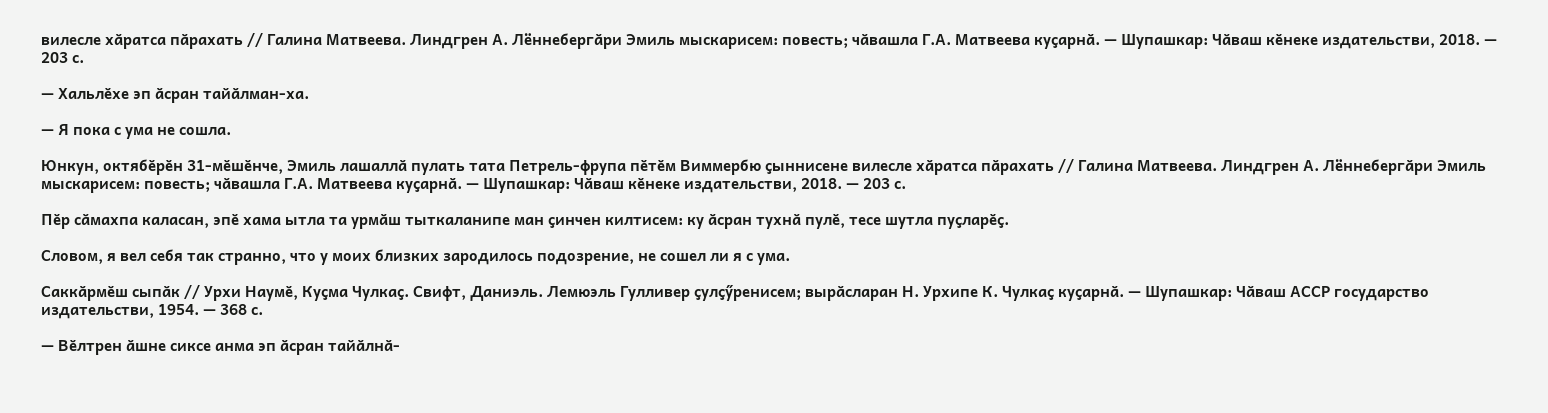вилесле хӑратса пӑрахать // Галина Матвеева. Линдгрен А. Лённебергӑри Эмиль мыскарисем: повесть; чӑвашла Г.А. Матвеева куҫарнӑ. — Шупашкар: Чӑваш кӗнеке издательстви, 2018. — 203 с.

— Хальлӗхе эп ӑсран тайӑлман-ха.

— Я пока с ума не сошла.

Юнкун, октябӗрӗн 31-мӗшӗнче, Эмиль лашаллӑ пулать тата Петрель-фрупа пӗтӗм Виммербю ҫыннисене вилесле хӑратса пӑрахать // Галина Матвеева. Линдгрен А. Лённебергӑри Эмиль мыскарисем: повесть; чӑвашла Г.А. Матвеева куҫарнӑ. — Шупашкар: Чӑваш кӗнеке издательстви, 2018. — 203 с.

Пӗр сӑмахпа каласан, эпӗ хама ытла та урмӑш тыткаланипе ман ҫинчен килтисем: ку ӑсран тухнӑ пулӗ, тесе шутла пуҫларӗҫ.

Словом, я вел себя так странно, что у моих близких зародилось подозрение, не сошел ли я с ума.

Саккӑрмӗш сыпӑк // Урхи Наумӗ, Куҫма Чулкаҫ. Свифт, Даниэль. Лемюэль Гулливер ҫулҫӳренисем; вырӑсларан Н. Урхипе К. Чулкаҫ куҫарнӑ. — Шупашкар: Чӑваш АССР государство издательстви, 1954. — 368 с.

— Вӗлтрен ӑшне сиксе анма эп ӑсран тайӑлнӑ-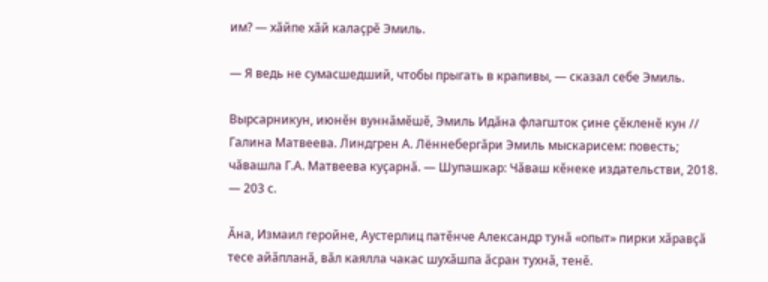им? — хӑйпе хӑй калаҫрӗ Эмиль.

— Я ведь не сумасшедший, чтобы прыгать в крапивы, — сказал себе Эмиль.

Вырсарникун, июнӗн вуннӑмӗшӗ, Эмиль Идӑна флагшток ҫине ҫӗкленӗ кун // Галина Матвеева. Линдгрен А. Лённебергӑри Эмиль мыскарисем: повесть; чӑвашла Г.А. Матвеева куҫарнӑ. — Шупашкар: Чӑваш кӗнеке издательстви, 2018. — 203 с.

Ӑна, Измаил геройне, Аустерлиц патӗнче Александр тунӑ «опыт» пирки хӑравҫӑ тесе айӑпланӑ, вӑл каялла чакас шухӑшпа ӑсран тухнӑ, тенӗ.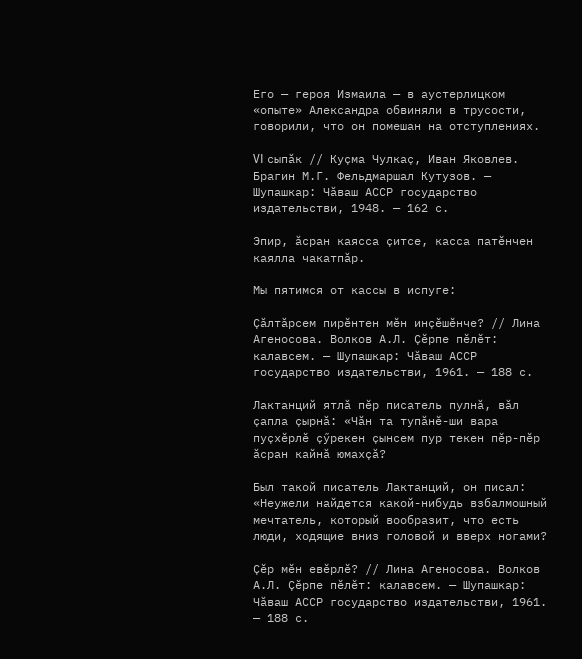Его — героя Измаила — в аустерлицком «опыте» Александра обвиняли в трусости, говорили, что он помешан на отступлениях.

VI сыпӑк // Куҫма Чулкаҫ, Иван Яковлев. Брагин М.Г. Фельдмаршал Кутузов. — Шупашкар: Чӑваш АССР государство издательстви, 1948. — 162 с.

Эпир, ӑсран каясса ҫитсе, касса патӗнчен каялла чакатпӑр.

Мы пятимся от кассы в испуге:

Ҫӑлтӑрсем пирӗнтен мӗн инҫӗшӗнче? // Лина Агеносова. Волков А.Л. Ҫӗрпе пӗлӗт: калавсем. — Шупашкар: Чӑваш АССР государство издательстви, 1961. — 188 с.

Лактанций ятлӑ пӗр писатель пулнӑ, вӑл ҫапла ҫырнӑ: «Чӑн та тупӑнӗ-ши вара пуҫхӗрлӗ ҫӳрекен ҫынсем пур текен пӗр-пӗр ӑсран кайнӑ юмахҫӑ?

Был такой писатель Лактанций, он писал: «Неужели найдется какой-нибудь взбалмошный мечтатель, который вообразит, что есть люди, ходящие вниз головой и вверх ногами?

Ҫӗр мӗн евӗрлӗ? // Лина Агеносова. Волков А.Л. Ҫӗрпе пӗлӗт: калавсем. — Шупашкар: Чӑваш АССР государство издательстви, 1961. — 188 с.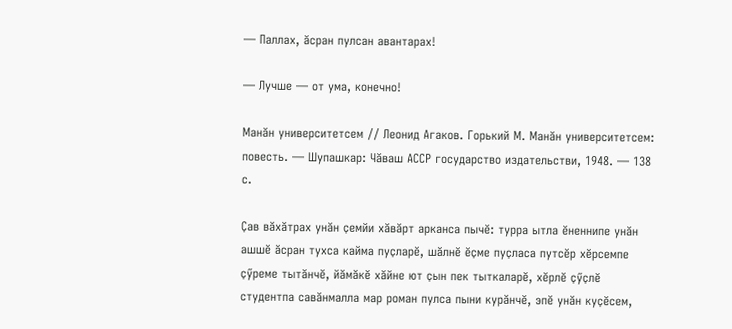— Паллах, ӑсран пулсан авантарах!

— Лучше — от ума, конечно!

Манӑн университетсем // Леонид Агаков. Горький М. Манӑн университетсем: повесть. — Шупашкар: Чӑваш АССР государство издательстви, 1948. — 138 с.

Ҫав вӑхӑтрах унӑн ҫемйи хӑвӑрт арканса пычӗ: турра ытла ӗненнипе унӑн ашшӗ ӑсран тухса кайма пуҫларӗ, шӑлнӗ ӗҫме пуҫласа путсӗр хӗрсемпе ҫӳреме тытӑнчӗ, йӑмӑкӗ хӑйне ют ҫын пек тыткаларӗ, хӗрлӗ ҫӳҫлӗ студентпа савӑнмалла мар роман пулса пыни курӑнчӗ, эпӗ унӑн куҫӗсем,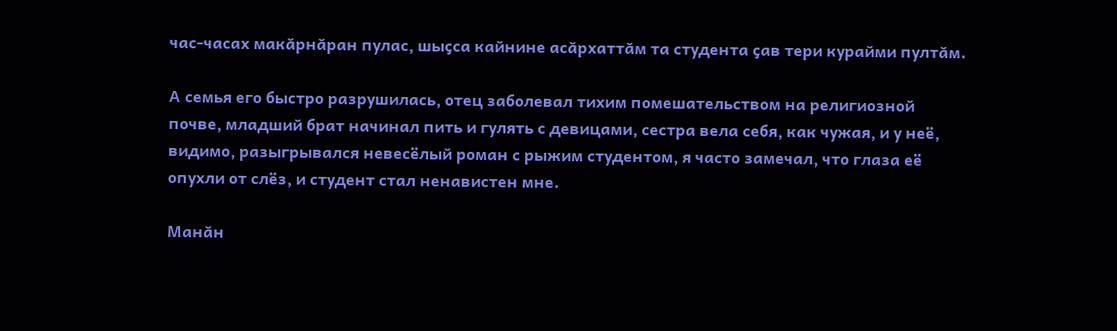час-часах макӑрнӑран пулас, шыҫса кайнине асӑрхаттӑм та студента ҫав тери курайми пултӑм.

А семья его быстро разрушилась, отец заболевал тихим помешательством на религиозной почве, младший брат начинал пить и гулять с девицами, сестра вела себя, как чужая, и у неё, видимо, разыгрывался невесёлый роман с рыжим студентом, я часто замечал, что глаза её опухли от слёз, и студент стал ненавистен мне.

Манӑн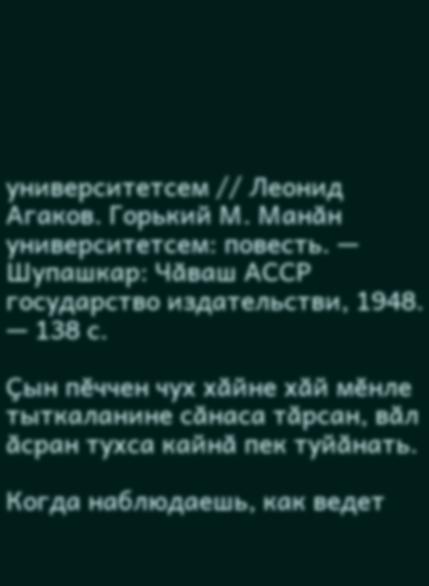университетсем // Леонид Агаков. Горький М. Манӑн университетсем: повесть. — Шупашкар: Чӑваш АССР государство издательстви, 1948. — 138 с.

Ҫын пӗччен чух хӑйне хӑй мӗнле тыткаланине сӑнаса тӑрсан, вӑл ӑсран тухса кайнӑ пек туйӑнать.

Когда наблюдаешь, как ведет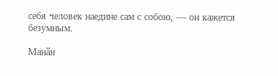себя человек наедине сам с собою, — он кажется безумным.

Манӑн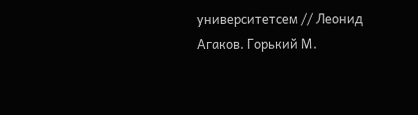университетсем // Леонид Агаков. Горький М.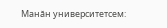Манӑн университетсем: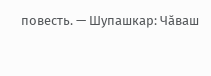повесть. — Шупашкар: Чӑваш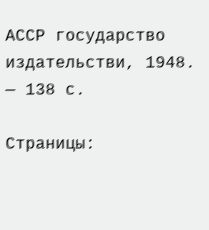АССР государство издательстви, 1948. — 138 с.

Страницы: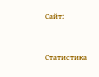Сайт:



Статистика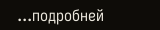...подробней